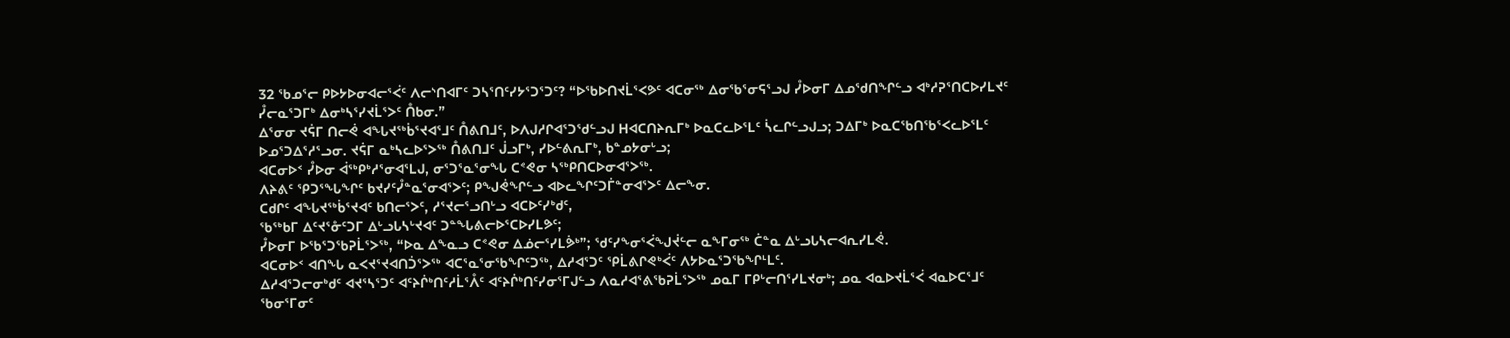32 ᖃᓄᕐᓕ ᑭᐅᔭᐅᓂᐊᓕᕐᐹᑦ ᐱᓕᔅᑎᐊᒥᑦ ᑐᓴᕐᑎᑦᓯᔭᕐᑐᕐᑐᑦ? “ᐅᖃᐅᑎᔪᒫᕐᐸᕗᑦ ᐊᑕᓂᖅ ᐃᓂᖃᕐᓂᕋᕐᓗᒍ ᓮᐅᓂᒥ ᐃᓄᖁᑎᖏᓪᓗ ᐊᒃᓱᕈᕐᑎᑕᐅᓯᒪᔪᑦ ᓮᓕᓇᕐᑐᒥᒃ ᐃᓂᒃᓴᕐᓯᔪᒫᕐᐳᑦ ᑍᑲᓂ.”
ᐃᕐᓂᓂ ᔪᕌᒥ ᑎᓕᕚ ᐊᖓᔪᖅᑳᕐᔪᐊᕐᒧᑦ ᑍᕕᑎᒧᑦ, ᐅᐱᒍᓱᒋᐊᕐᑐᖁᓪᓗᒍ ᕼᐊᑕᑎᔨᕆᒥᒃ ᐅᓇᑕᓚᐅᕐᒪᑦ ᓵᓚᒋᓪᓗᒍᓗ; ᑐᐃᒥᒃ ᐅᓇᑕᖃᑎᖃᕐᐸᓚᐅᕐᒪᑦ ᐅᓄᕐᑐᐃᕐᓱᕐᓗᓂ. ᔪᕌᒥ ᓇᒃᓴᓚᐅᕐᐳᖅ ᑍᕕᑎᒧᑦ ᒎᓗᒥᒃ, ᓯᐅᓪᕕᕆᒥᒃ, ᑲᓐᓄᔭᓂᒡᓗ;
ᐊᑕᓂᐅᑉ ᓮᐅᓂ ᐋᖅᑭᒃᓱᕐᓂᐊᕐᒪᒍ, ᓂᕐᑐᕐᓇᕐᓂᖓ ᑕᕝᕙᓂ ᓴᖅᑭᑎᑕᐅᓂᐊᕐᐳᖅ.
ᐱᔨᕕᑦ ᕿᑐᕐᖓᖏᑦ ᑲᔪᓯᑦᓮᓐᓇᕐᓂᐊᕐᐳᑦ; ᑭᖑᕚᖏᓪᓗ ᐊᐅᓚᖏᑦᑐᒦᓐᓂᐊᕐᐳᑦ ᐃᓕᖕᓂ.
ᑕᑯᒋᑦ ᐊᖓᔪᖅᑳᕐᔪᐊᑦ ᑲᑎᓕᕐᐳᑦ, ᓱᕐᔪᓕᕐᓗᑎᒡᓗ ᐊᑕᐅᑦᓯᒃᑯᑦ,
ᖃᖅᑲᒥ ᐃᑦᔪᕐᓁᑦᑐᒥ ᐃᒡᓗᒐᓴᒡᔪᐊᑦ ᑐᓐᖓᕕᓕᐅᕐᑕᐅᓯᒪᕗᑦ;
ᓮᐅᓂᒥ ᐅᖃᕐᑐᖃᕈᒫᕐᐳᖅ, “ᐅᓇ ᐃᖕᓇᓗ ᑕᕝᕙᓂ ᐃᓅᓕᕐᓯᒪᕘᒃ”; ᖁᑦᓯᖕᓂᕐᐹᖑᔫᓪᓕ ᓇᖕᒥᓂᖅ ᑖᓐᓇ ᐃᒡᓗᒐᓴᓕᐊᕆᓯᒪᕚ.
ᐊᑕᓂᐅᑉ ᐊᑎᖓ ᓇᐸᔪᕐᔪᐊᑎᑑᕐᐳᖅ ᐊᑕᕐᓇᕐᓂᖃᖏᑦᑐᖅ, ᐃᓱᐊᕐᑐᑦ ᕿᒫᕕᒋᕙᒃᐹᑦ ᐱᔭᐅᓇᕐᑐᖃᖏᒻᒪᑦ.
ᐃᓱᐊᕐᑐᓕᓂᒃᑯᑦ ᐊᔪᕐᓴᕐᑐᑦ ᐊᑦᔨᒌᒃᑎᑦᓱᒫᕐᐰᑦ ᐊᑦᔨᒌᒃᑎᑦᓯᓂᕐᒥᒍᓪᓗ ᐱᓇᓱᐊᕐᕕᖃᕈᒫᕐᐳᖅ ᓄᓇᒥ ᒥᑭᒡᓕᑎᕐᓯᒪᔪᓂᒃ; ᓄᓇ ᐊᓇᐅᔪᒫᕐᐹ ᐊᓇᐅᑕᕐᒧᑦ ᖃᓂᕐᒥᓂᑦ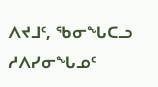ᐱᔪᒧᑦ, ᖃᓂᖓᑕᓗ ᓱᐱᓯᓂᖓᓄᑦ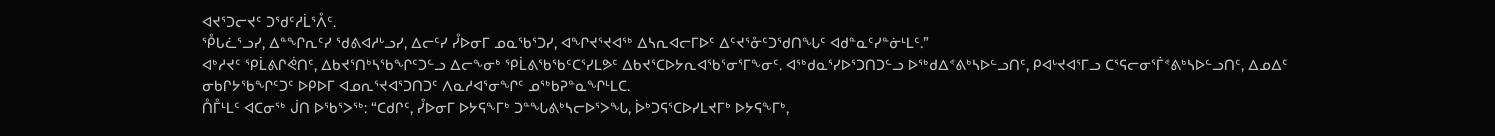ᐊᔪᕐᑐᓕᔪᑦ ᑐᖁᑦᓱᒫᕐᐰᑦ.
ᕾᒐᓛᕐᓗᓯ, ᐃᓐᖏᕆᑦᓯ ᖁᕕᐊᓱᒡᓗᓯ, ᐃᓕᑦᓯ ᓮᐅᓂᒥ ᓄᓇᖃᕐᑐᓯ, ᐊᖏᔪᕐᔪᐊᖅ ᐃᓴᕆᐊᓕᒥᐅᑦ ᐃᑦᔪᕐᓁᑦᑐᖁᑎᖓᑦ ᐊᑯᓐᓇᑦᓯᓐᓃᒻᒪᑦ.”
ᐊᒃᓱᔪᑦ ᕿᒫᕕᒋᕚᑎᑦ, ᐃᑲᔪᕐᑎᒃᓴᖃᖏᑦᑐᓪᓗ ᐃᓕᖕᓂᒃ ᕿᒫᕕᖃᖃᑦᑕᕐᓯᒪᕗᑦ ᐃᑲᔪᕐᑕᐅᔭᕆᐊᖃᕐᓂᕐᒥᖕᓂᑦ. ᐊᖅᑯᓇᕐᓯᐅᕐᑐᑎᑐᓪᓗ ᐅᖅᑯᐃᕝᕕᒃᓴᐅᓪᓗᑎᑦ, ᑭᐊᒡᔪᐊᕐᒥᓗ ᑕᕐᕋᓕᓂᕐᒦᕝᕕᒃᓴᐅᓪᓗᑎᑦ, ᐃᓄᐃᑦ ᓂᑲᒋᔭᖃᖏᑦᑐᑦ ᐅᑭᐅᒥ ᐊᓄᕆᕐᔪᐊᕐᑐᑎᑐᑦ ᐱᓇᓱᐊᕐᓂᖏᑦ ᓄᖅᑲᕈᓐᓇᖏᒻᒪᑕ.
ᑍᒤᒻᒪᑦ ᐊᑕᓂᖅ ᒎᑎ ᐅᖃᕐᐳᖅ: “ᑕᑯᒋᑦ, ᓮᐅᓂᒥ ᐅᔭᕋᖕᒥᒃ ᑐᓐᖓᕕᒃᓴᓕᐅᕐᐳᖓ, ᐆᒃᑐᕋᕐᑕᐅᓯᒪᔪᒥᒃ ᐅᔭᕋᖕᒥᒃ,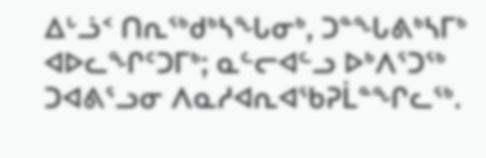ᐃᒡᓘᑉ ᑎᕆᖅᑯᒃᓴᖓᓂᒃ, ᑐᓐᖓᕕᒃᓴᒥᒃ ᐊᐅᓚᖏᑦᑐᒥᒃ; ᓇᓪᓕᐊᓪᓗ ᐅᒃᐱᕐᑐᖅ ᑐᐊᕕᕐᓗᓂ ᐱᓇᓱᐊᕆᐊᖃᕈᒫᓐᖏᓚᖅ.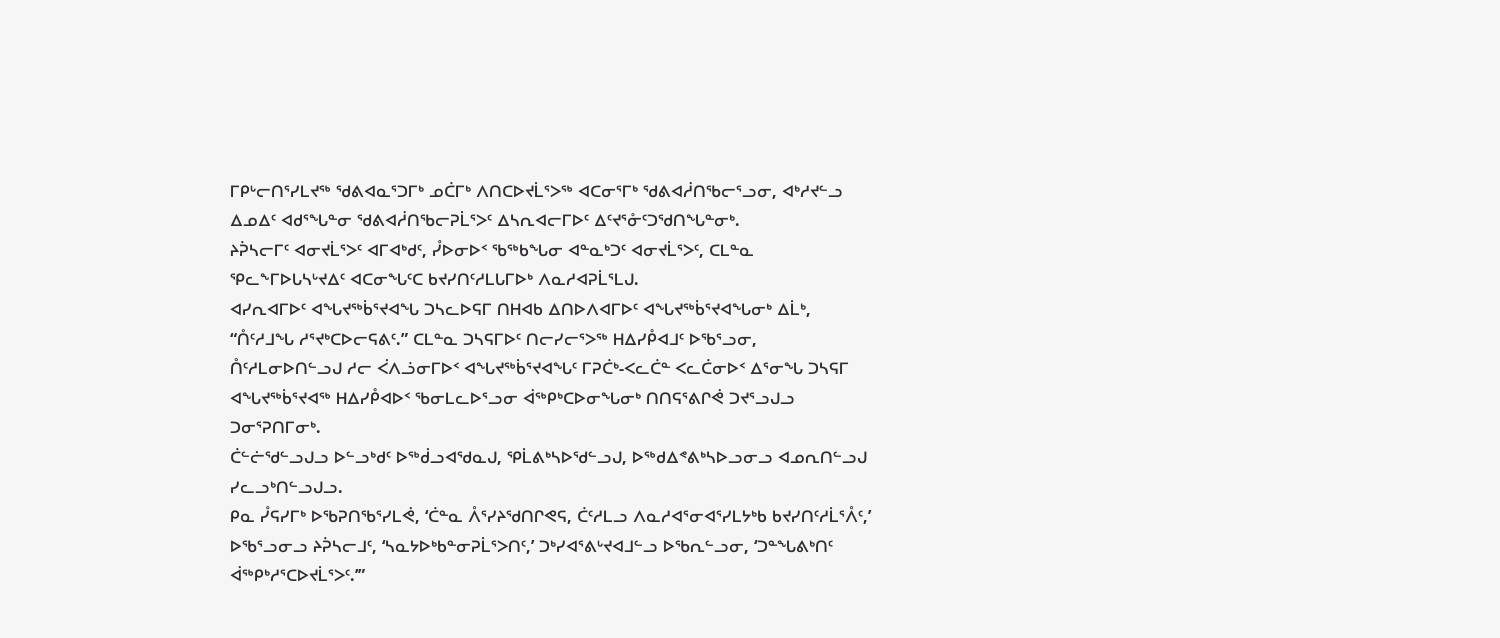ᒥᑭᒡᓕᑎᕐᓯᒪᔪᖅ ᖁᕕᐊᓇᕐᑐᒥᒃ ᓄᑖᒥᒃ ᐱᑎᑕᐅᔪᒫᕐᐳᖅ ᐊᑕᓂᕐᒥᒃ ᖁᕕᐊᓲᑎᖃᓕᕐᓗᓂ, ᐊᒃᓱᔪᓪᓗ ᐃᓄᐃᑦ ᐊᑯᕐᖓᓐᓂ ᖁᕕᐊᓲᑎᖃᓕᕈᒫᕐᐳᑦ ᐃᓴᕆᐊᓕᒥᐅᑦ ᐃᑦᔪᕐᓁᑦᑐᖁᑎᖓᓐᓂᒃ.
ᔨᕉᓴᓕᒥᑦ ᐊᓂᔪᒫᕐᐳᑦ ᐊᒥᐊᒃᑯᑦ, ᓮᐅᓂᐅᑉ ᖃᖅᑲᖓᓂ ᐊᓐᓇᒃᑐᑦ ᐊᓂᔪᒫᕐᐳᑦ, ᑕᒪᓐᓇ ᕿᓚᖕᒥᐅᒐᓴᒡᔪᐃᑦ ᐊᑕᓂᖓᑦᑕ ᑲᔪᓯᑎᑦᓱᒪᒐᒥᐅᒃ ᐱᓇᓱᐊᕈᒫᕐᒪᒍ.
ᐊᓯᕆᐊᒥᐅᑦ ᐊᖓᔪᖅᑳᕐᔪᐊᖓ ᑐᓴᓚᐅᕋᒥ ᑎᕼᐊᑲ ᐃᑎᐅᐱᐊᒥᐅᑦ ᐊᖓᔪᖅᑳᕐᔪᐊᖓᓂᒃ ᐃᒫᒃ, “ᑍᑦᓱᒧᖓ ᓱᕐᔪᒃᑕᐅᓕᕋᕕᑦ.” ᑕᒪᓐᓇ ᑐᓴᕋᒥᐅᑦ ᑎᓕᓯᓕᕐᐳᖅ ᕼᐃᓯᑬᐊᒧᑦ ᐅᖃᕐᓗᓂ,
ᑍᑦᓱᒪᓂᐅᑎᓪᓗᒍ ᓱᓕ ᐹᐱᓘᓂᒥᐅᑉ ᐊᖓᔪᖅᑳᕐᔪᐊᖓᑦ ᒥᕈᑖᒃ-ᐸᓚᑖᓐ ᐸᓚᑖᓂᐅᑉ ᐃᕐᓂᖓ ᑐᓴᕋᒥ ᐊᖓᔪᖅᑳᕐᔪᐊᖅ ᕼᐃᓯᑬᐊᐅᑉ ᖃᓂᒪᓚᐅᕐᓗᓂ ᐋᖅᑭᒃᑕᐅᓂᖓᓂᒃ ᑎᑎᕋᕐᕕᒋᕚ ᑐᔪᕐᓗᒍᓗ ᑐᓂᕐᕈᑎᒥᓂᒃ.
ᑖᓪᓖᖁᓪᓗᒍᓗ ᐅᓪᓗᒃᑯᑦ ᐅᖅᑰᓗᐊᖁᓇᒍ, ᕿᒫᕕᒃᓴᐅᖁᓪᓗᒍ, ᐅᖅᑯᐃᕝᕕᒃᓴᐅᓗᓂᓗ ᐊᓄᕆᑎᓪᓗᒍ ᓯᓚᓗᒃᑎᓪᓗᒍᓗ.
ᑭᓇ ᓮᕋᓯᒥᒃ ᐅᖃᕈᑎᖃᕐᓯᒪᕚ, ‘ᑖᓐᓇ ᐰᕐᓯᔨᖁᑎᒋᕙᕋ, ᑖᑦᓱᒪᓗ ᐱᓇᓱᐊᕐᓂᐊᕐᓯᒪᔭᒃᑲ ᑲᔪᓯᑎᑦᓱᒫᕐᐰᑦ,’ ᐅᖃᕐᓗᓂᓗ ᔨᕉᓴᓕᒧᑦ, ‘ᓴᓇᔭᐅᒃᑲᓐᓂᕈᒫᕐᐳᑎᑦ,’ ᑐᒃᓯᐊᕐᕕᒡᔪᐊᒧᓪᓗ ᐅᖃᕆᓪᓗᓂ, ‘ᑐᓐᖓᕕᒃᑎᑦ ᐋᖅᑭᒃᓱᕐᑕᐅᔪᒫᕐᐳᑦ.’”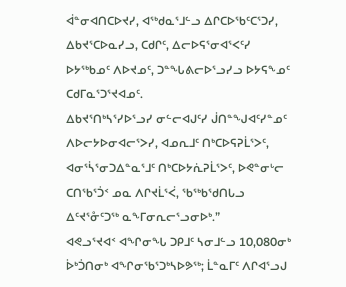ᐋᓐᓂᐊᑎᑕᐅᔪᓯ, ᐊᖅᑯᓇᕐᒧᓪᓗ ᐃᒋᑕᐅᖃᑦᑕᕐᑐᓯ, ᐃᑲᔪᕐᑕᐅᓇᓯᓗ, ᑕᑯᒋᑦ, ᐃᓕᐅᕋᕐᓂᐊᕐᐸᑦᓯ ᐅᔭᖅᑲᓄᑦ ᐱᐅᔪᓄᑦ, ᑐᓐᖓᕕᓕᐅᕐᓗᓯᓗ ᐅᔭᕋᖕᓄᑦ ᑕᑯᒥᓇᕐᑐᕐᔪᐊᓄᑦ.
ᐃᑲᔪᕐᑎᒃᓴᕐᓯᐅᕐᓗᓯ ᓂᓪᓕᐊᒍᑦᓯ ᒎᑎᓐᖑᐊᑦᓯᓐᓄᑦ ᐱᐅᓕᔭᐅᓂᐊᓕᕐᐳᓯ, ᐊᓄᕆᒧᑦ ᑎᒃᑕᐅᕋᕈᒫᕐᐳᑦ, ᐊᓂᕐᓵᕐᓂᑐᐃᓐᓇᕐᒧᑦ ᑎᒃᑕᐅᔭᕇᕈᒫᕐᐳᑦ, ᐅᕙᓐᓂᒡᓕ ᑕᑎᖃᕐᑑᑉ ᓄᓇ ᐱᒋᔪᒫᕐᐹ, ᖃᖅᑲᖁᑎᒐᓗ ᐃᑦᔪᕐᓁᑦᑐᖅ ᓇᖕᒥᓂᕆᓕᕐᓗᓂᐅᒃ.”
ᐊᕙᓗᕐᔪᐊᑉ ᐊᖏᓂᖓ ᑐᑭᒧᑦ ᓴᓂᒧᓪᓗ 10,080ᓂᒃ ᐆᒃᑑᑎᓂᒃ ᐊᖏᓂᖃᕐᑐᒃᓴᐅᕗᖅ; ᒫᓐᓇᒥᑦ ᐱᒋᐊᕐᓗᒍ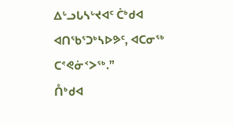ᐃᒡᓗᒐᓴᒡᔪᐊᑦ ᑖᒃᑯᐊ ᐊᑎᖃᕐᑐᒃᓴᐅᕗᑦ, ᐊᑕᓂᖅ ᑕᕝᕙᓃᑉᐳᖅ.”
ᑍᒃᑯᐊ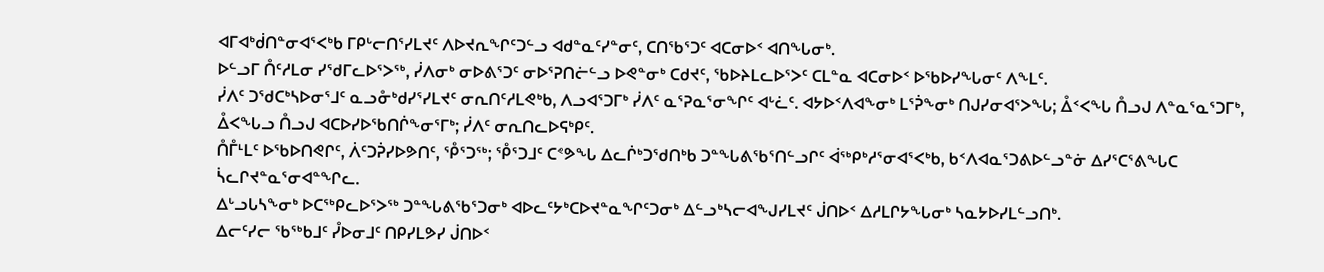ᐊᒥᐊᒃᑰᑎᓐᓂᐊᕐᐸᒃᑲ ᒥᑭᒡᓕᑎᕐᓯᒪᔪᑦ ᐱᐅᔪᕆᖏᑦᑐᓪᓗ ᐊᑯᓐᓇᑦᓯᓐᓂᑦ, ᑕᑎᖃᕐᑐᑦ ᐊᑕᓂᐅᑉ ᐊᑎᖓᓂᒃ.
ᐅᓪᓗᒥ ᑍᑦᓱᒪᓂ ᓯᖁᒥᓚᐅᕐᐳᖅ, ᓰᐱᓂᒃ ᓂᐅᕕᕐᑐᑦ ᓂᐅᕐᕈᑎᓖᓪᓗ ᐅᕙᓐᓂᒃ ᑕᑯᔪᑦ, ᖃᐅᔨᒪᓚᐅᕐᐳᑦ ᑕᒪᓐᓇ ᐊᑕᓂᐅᑉ ᐅᖃᐅᓯᖓᓂᑦ ᐱᖕᒪᑦ.
ᓰᐱᑦ ᑐᖁᑕᒃᓴᐅᓂᕐᒧᑦ ᓇᓗᓁᒃᑯᓯᕐᓯᒪᔪᑦ ᓂᕆᑎᑦᓱᒪᕙᒃᑲ, ᐱᓗᐊᕐᑐᒥᒃ ᓰᐱᑦ ᓇᕐᕈᓇᕐᓂᖏᑦ ᐊᒡᓛᑦ. ᐊᔭᐅᑉᐱᐊᖕᓂᒃ ᒪᕐᕉᖕᓂᒃ ᑎᒍᓯᓂᐊᕐᐳᖓ; ᐂᑉᐸᖓ ᑍᓗᒍ ᐱᓐᓇᕐᓇᕐᑐᒥᒃ, ᐂᐸᖓᓗ ᑍᓗᒍ ᐊᑕᐅᓯᐅᖃᑎᒌᖕᓂᕐᒥᒃ; ᓰᐱᑦ ᓂᕆᑎᓚᐅᕋᒃᑭᑦ.
ᑍᒤᒻᒪᑦ ᐅᖃᐅᑎᕙᒋᑦ, ᐲᑦᑐᕉᓯᐅᕗᑎᑦ, ᕾᕐᑐᖅ; ᕾᕐᑐᒧᑦ ᑕᕝᕗᖓ ᐃᓚᒌᒃᑐᖁᑎᒃᑲ ᑐᓐᖓᕕᖃᕐᑎᓪᓗᒋᑦ ᐋᖅᑭᒃᓱᕐᓂᐊᕐᐸᒃᑲ, ᑲᑉᐱᐊᓇᕐᑐᕕᐅᓪᓗᓐᓃ ᐃᓯᕐᑕᕐᕕᖓᑕ ᓵᓚᒋᔪᓐᓇᕐᓂᐊᓐᖏᓚ.
ᐃᒡᓗᒐᓴᖕᓂᒃ ᐅᑕᖅᑭᓚᐅᕐᐳᖅ ᑐᓐᖓᕕᖃᕐᑐᓂᒃ ᐊᐅᓚᑦᔭᒃᑕᐅᔪᓐᓇᖏᑦᑐᓂᒃ ᐃᓪᓗᒃᓴᓕᐊᖑᓯᒪᔪᑦ ᒎᑎᐅᑉ ᐃᓱᒪᒋᔭᖓᓂᒃ ᓴᓇᔭᐅᓯᒪᓪᓗᑎᒃ.
ᐃᓕᑦᓯᓕ ᖃᖅᑲᒧᑦ ᓮᐅᓂᒧᑦ ᑎᑭᓯᒪᕗᓯ ᒎᑎᐅᑉ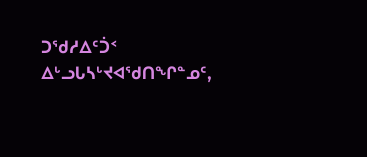ᑐᖁᓱᐃᑦᑑᑉ ᐃᒡᓗᒐᓴᒡᔪᐊᖁᑎᖏᓐᓄᑦ,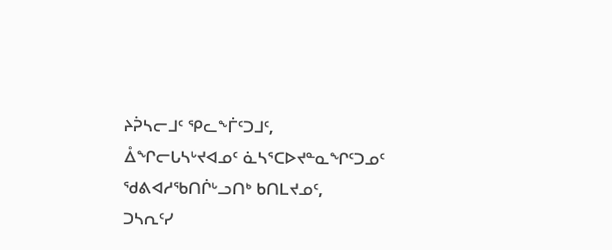ᔨᕉᓴᓕᒧᑦ ᕿᓚᖕᒦᑦᑐᒧᑦ, ᐂᖏᓕᒐᓴᒡᔪᐊᓄᑦ ᓈᓴᕐᑕᐅᔪᓐᓇᖏᑦᑐᓄᑦ ᖁᕕᐊᓱᖃᑎᒌᒡᓗᑎᒃ ᑲᑎᒪᔪᓄᑦ,
ᑐᓴᕆᑦᓯ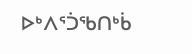ᐅᒃᐱᕐᑑᖃᑎᒃᑳ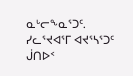ᓇᒡᓕᖕᓇᕐᑐᑦ. ᓯᓚᕐᔪᐊᕐᒥ ᐊᔪᕐᓴᕐᑐᑦ ᒎᑎᐅᑉ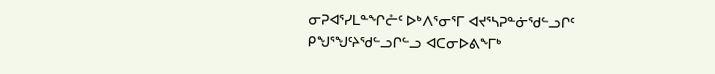ᓂᕈᐊᕐᓯᒪᓐᖏᓔᑦ ᐅᒃᐱᕐᓂᕐᒥ ᐊᔪᕐᓴᕈᓐᓃᖁᓪᓗᒋᑦ ᑭᖑᕐᖑᑦᔨᖁᓪᓗᒋᓪᓗ ᐊᑕᓂᐅᕕᖕᒥᒃ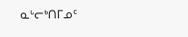ᓇᒡᓕᒃᑎᒥᓄᑦ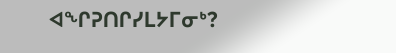ᐊᖏᕈᑎᒋᓯᒪᔭᒥᓂᒃ?